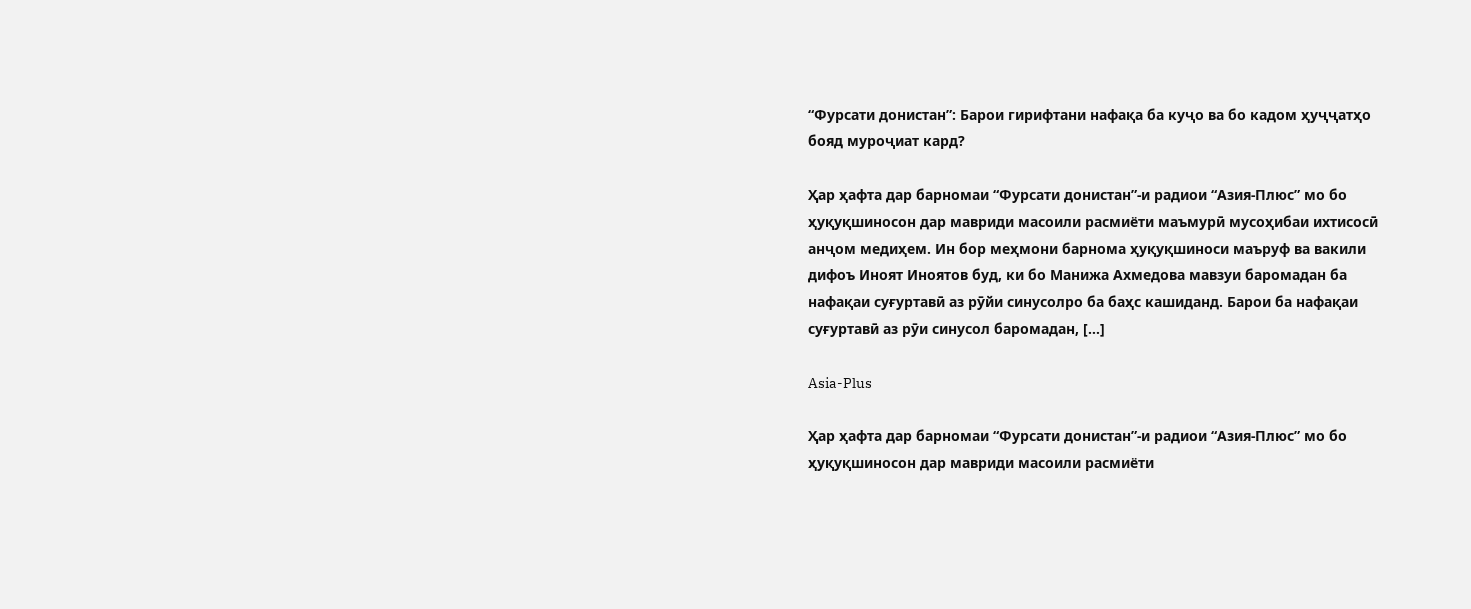“Фурсати донистан”: Барои гирифтани нафақа ба куҷо ва бо кадом ҳуҷҷатҳо бояд муроҷиат кард?

Ҳар ҳафта дар барномаи “Фурсати донистан”-и радиои “Азия-Плюс” мо бо ҳуқуқшиносон дар мавриди масоили расмиёти маъмурӣ мусоҳибаи ихтисосӣ анҷом медиҳем. Ин бор меҳмони барнома ҳуқуқшиноси маъруф ва вакили дифоъ Иноят Иноятов буд, ки бо Манижа Ахмедова мавзуи баромадан ба нафақаи суғуртавӣ аз рӯйи синусолро ба баҳс кашиданд. Барои ба нафақаи суғуртавӣ аз рӯи синусол баромадан, […]

Asia-Plus

Ҳар ҳафта дар барномаи “Фурсати донистан”-и радиои “Азия-Плюс” мо бо ҳуқуқшиносон дар мавриди масоили расмиёти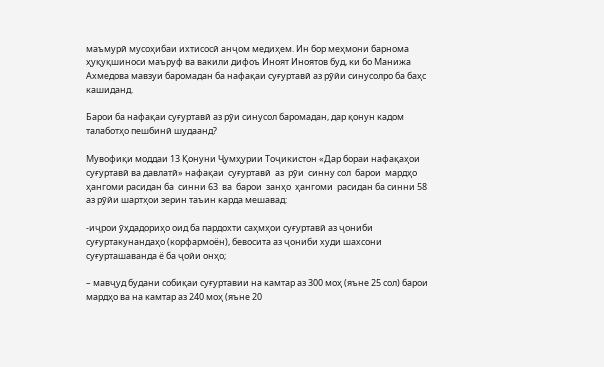маъмурӣ мусоҳибаи ихтисосӣ анҷом медиҳем. Ин бор меҳмони барнома ҳуқуқшиноси маъруф ва вакили дифоъ Иноят Иноятов буд, ки бо Манижа Ахмедова мавзуи баромадан ба нафақаи суғуртавӣ аз рӯйи синусолро ба баҳс кашиданд.

Барои ба нафақаи суғуртавӣ аз рӯи синусол баромадан, дар қонун кадом талаботҳо пешбинӣ шудаанд?

Мувофиқи моддаи 13 Қонуни Ҷумҳурии Тоҷикистон «Дар бораи нафақаҳои суғуртавӣ ва давлатӣ» нафақаи  суғуртавӣ  аз  рӯи  синну сол  барои  мардҳо  ҳангоми расидан ба  синни 63  ва  барои  занҳо  ҳангоми  расидан ба синни 58 аз рӯйи шартҳои зерин таъин карда мешавад:

-иҷрои ӯҳдадориҳо оид ба пардохти саҳмҳои суғуртавӣ аз ҷониби суғуртакунандаҳо (корфармоён), бевосита аз ҷониби худи шахсони суғурташаванда ё ба ҷойи онҳо;

– мавҷуд будани собиқаи суғуртавии на камтар аз 300 моҳ (яъне 25 сол) барои мардҳо ва на камтар аз 240 моҳ (яъне 20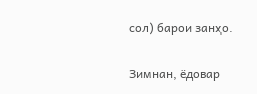сол) барои занҳо.

Зимнан, ёдовар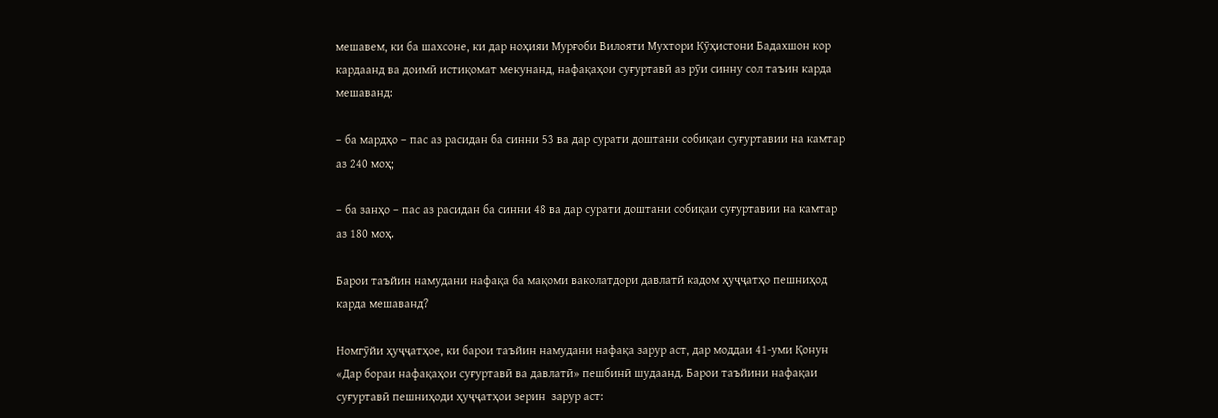мешавем, ки ба шахсоне, ки дар ноҳияи Мурғоби Вилояти Мухтори Кӯҳистони Бадахшон кор кардаанд ва доимӣ истиқомат мекунанд, нафақаҳои суғуртавӣ аз рӯи синну сол таъин карда мешаванд:

– ба мардҳо – пас аз расидан ба синни 53 ва дар сурати доштани собиқаи суғуртавии на камтар аз 240 моҳ;

– ба занҳо – пас аз расидан ба синни 48 ва дар сурати доштани собиқаи суғуртавии на камтар аз 180 моҳ.

Барои таъйин намудани нафақа ба мақоми ваколатдори давлатӣ кадом ҳуҷҷатҳо пешниҳод карда мешаванд?

Номгӯйи ҳуҷҷатҳое, ки барои таъйин намудани нафақа зарур аст, дар моддаи 41-уми Қонун «Дар бораи нафақаҳои суғуртавӣ ва давлатӣ» пешбинӣ шудаанд. Барои таъйини нафақаи суғуртавӣ пешниҳоди ҳуҷҷатҳои зерин  зарур аст: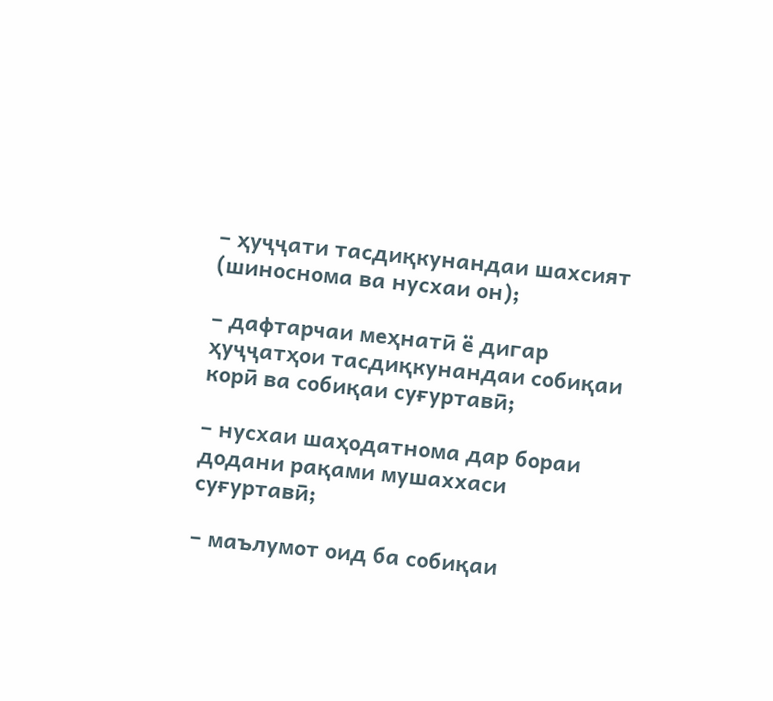– ҳуҷҷати тасдиқкунандаи шахсият (шиноснома ва нусхаи он);

– дафтарчаи меҳнатӣ ё дигар ҳуҷҷатҳои тасдиқкунандаи собиқаи корӣ ва собиқаи суғуртавӣ;

– нусхаи шаҳодатнома дар бораи додани рақами мушаххаси суғуртавӣ;

– маълумот оид ба собиқаи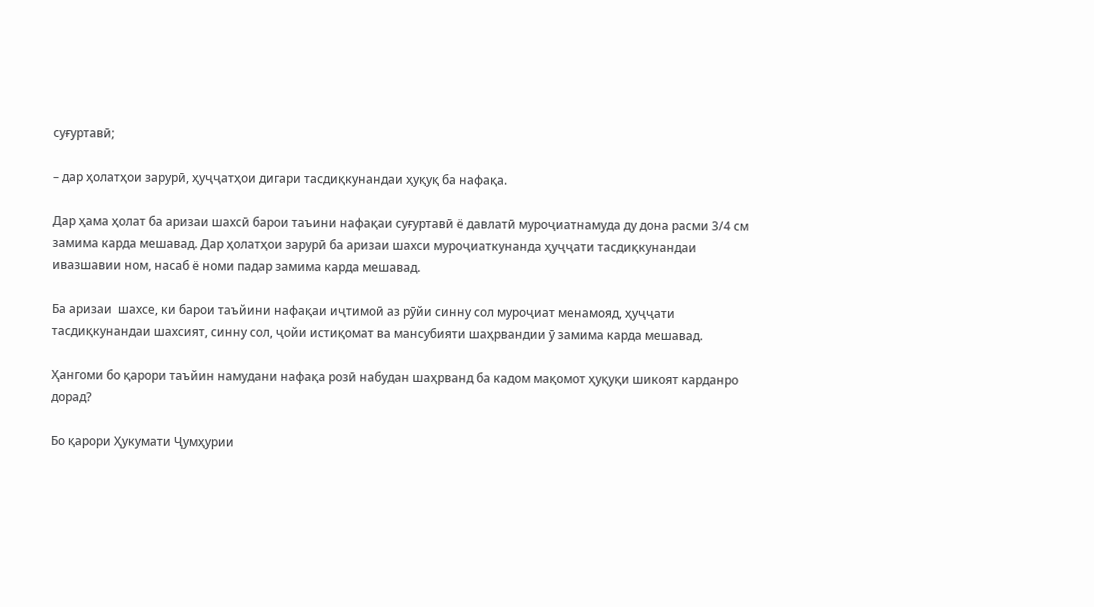суғуртавӣ;

– дар ҳолатҳои зарурӣ, ҳуҷҷатҳои дигари тасдиқкунандаи ҳуқуқ ба нафақа.

Дар ҳама ҳолат ба аризаи шахсӣ барои таъини нафақаи суғуртавӣ ё давлатӣ муроҷиатнамуда ду дона расми 3/4 см замима карда мешавад. Дар ҳолатҳои зарурӣ ба аризаи шахси муроҷиаткунанда ҳуҷҷати тасдиқкунандаи ивазшавии ном, насаб ё номи падар замима карда мешавад.

Ба аризаи  шахсе, ки барои таъйини нафақаи иҷтимоӣ аз рӯйи синну сол муроҷиат менамояд, ҳуҷҷати тасдиқкунандаи шахсият, синну сол, ҷойи истиқомат ва мансубияти шаҳрвандии ӯ замима карда мешавад.

Ҳангоми бо қарори таъйин намудани нафақа розӣ набудан шаҳрванд ба кадом мақомот ҳуқуқи шикоят карданро дорад?

Бо қарори Ҳукумати Ҷумҳурии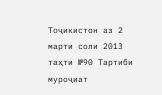Тоҷикистон аз 2 марти соли 2013 таҳти №90 Тартиби муроҷиат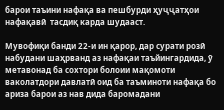барои таъини нафақа ва пешбурди ҳуҷҷатҳои нафақавӣ  тасдиқ карда шудааст.

Мувофиқи банди 22-и ин қарор, дар сурати розӣ набудани шаҳрванд аз нафақаи таъйингардида, ӯ метавонад ба сохтори болоии мақомоти ваколатдори давлатӣ оид ба таъминоти нафақа бо ариза барои аз нав дида баромадани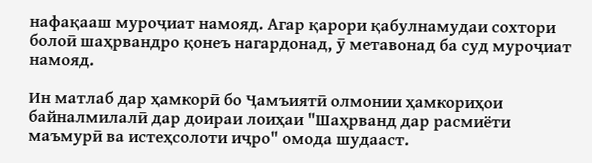нафақааш муроҷиат намояд. Агар қарори қабулнамудаи сохтори болоӣ шаҳрвандро қонеъ нагардонад, ӯ метавонад ба суд муроҷиат намояд.

Ин матлаб дар ҳамкорӣ бо Ҷамъиятӣ олмонии ҳамкориҳои байналмилалӣ дар доираи лоиҳаи "Шаҳрванд дар расмиёти маъмурӣ ва истеҳсолоти иҷро" омода шудааст.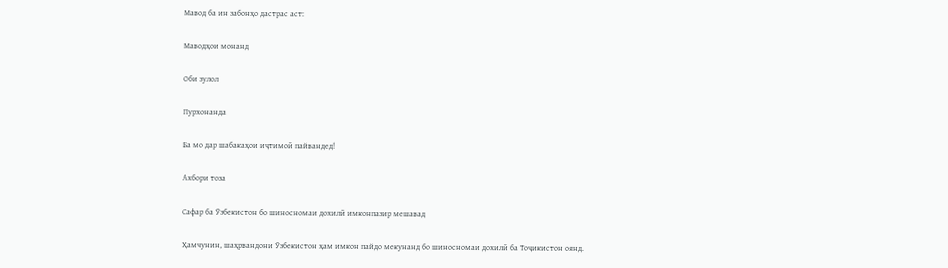Мавод ба ин забонҳо дастрас аст:

Маводҳои монанд

Оби зулол

Пурхонанда

Ба мо дар шабакаҳои иҷтимоӣ пайвандед!

Ахбори тоза

Сафар ба Ӯзбекистон бо шиносномаи дохилӣ имконпазир мешавад

Ҳамчунин, шаҳрвандони Ӯзбекистон ҳам имкон пайдо мекунанд бо шиносномаи дохилӣ ба Тоҷикистон оянд.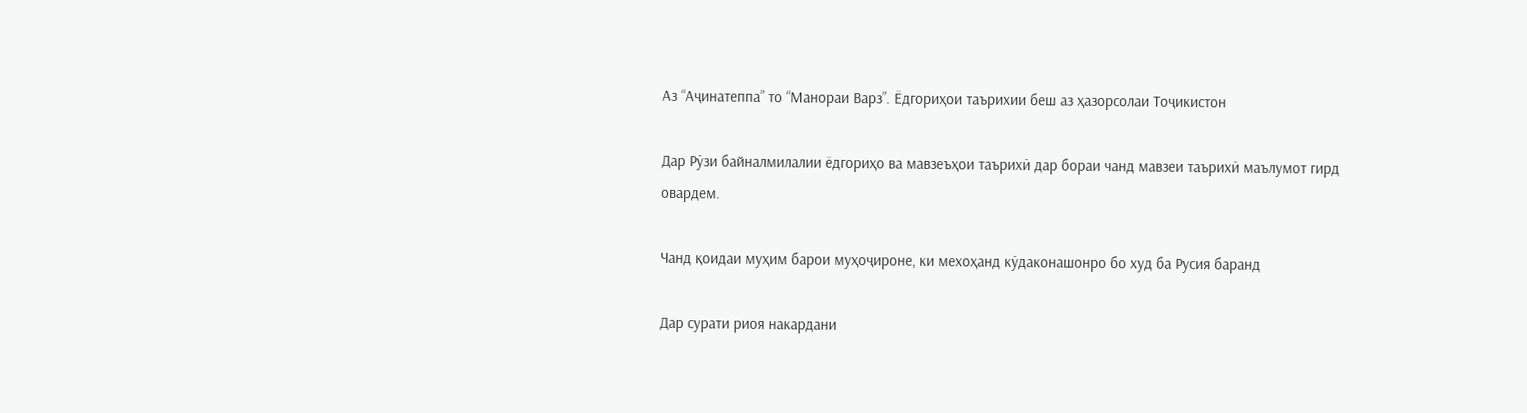Аз “Аҷинатеппа” то “Манораи Варз”. Ёдгориҳои таърихии беш аз ҳазорсолаи Тоҷикистон

Дар Рӯзи байналмилалии ёдгориҳо ва мавзеъҳои таърихӣ дар бораи чанд мавзеи таърихӣ маълумот гирд овардем.

Чанд қоидаи муҳим барои муҳоҷироне, ки мехоҳанд кӯдаконашонро бо худ ба Русия баранд

Дар сурати риоя накардани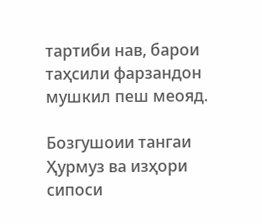тартиби нав, барои таҳсили фарзандон мушкил пеш меояд.

Бозгушоии тангаи Ҳурмуз ва изҳори сипоси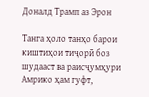Доналд Трамп аз Эрон

Танга ҳоло танҳо барои киштиҳои тиҷорӣ боз шудааст ва раисҷумҳури Амрико ҳам гуфт,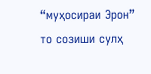“муҳосираи Эрон” то созиши сулҳ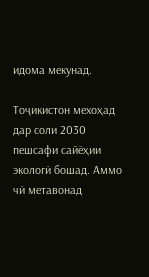идома мекунад.

Тоҷикистон мехоҳад дар соли 2030 пешсафи сайёҳии экологӣ бошад. Аммо чӣ метавонад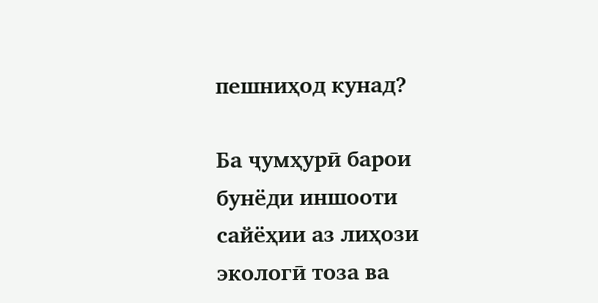пешниҳод кунад?

Ба ҷумҳурӣ барои бунёди иншооти сайёҳии аз лиҳози экологӣ тоза ва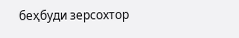беҳбуди зерсохтор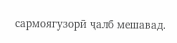сармоягузорӣ ҷалб мешавад.